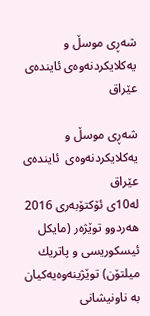شه‌ڕی موسڵ و یەكلایكردنەوەی ئاینده‌ی عێراق

شه‌ڕی موسڵ و یەكلایكردنەوەی  ئاینده‌ی عێراق
له‌10ی ئۆكتۆبه‌ری 2016 هه‌ردوو توێژه‌ر (مایكل ئیسكوریسی و پاتریك میلتۆن) توێژینه‌وه‌یه‌كیان به‌ ناونیشانی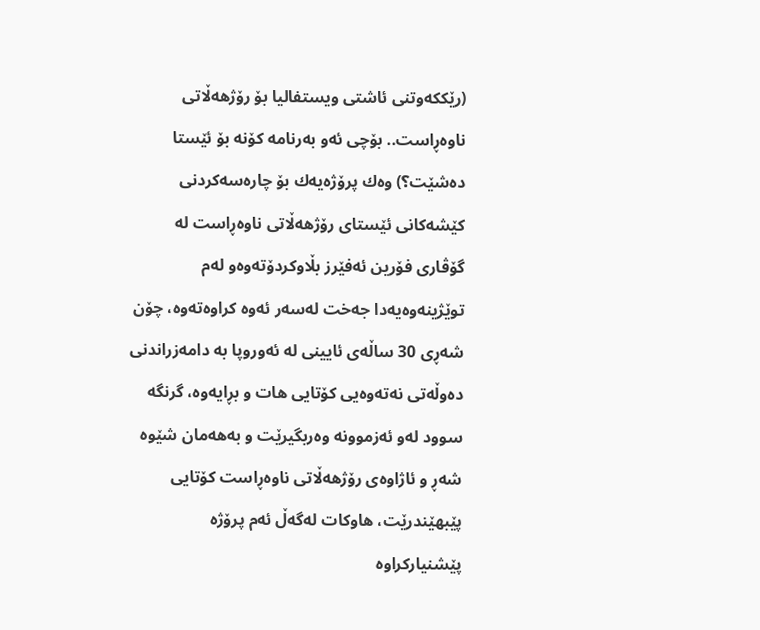(رێككه‌وتنی ئاشتی ویستفالیا بۆ رۆژهه‌ڵاتی ناوه‌ڕاست.. بۆچی ئه‌و به‌رنامه‌ كۆنه‌ بۆ ئێستا ده‌شێت؟) وه‌ك پرۆژه‌یه‌ك بۆ چاره‌سه‌كردنی كێشه‌كانی ئێستای رۆژهه‌ڵاتی ناوه‌ڕاست له‌ گۆڤاری فۆرین ئه‌فێرز بڵاوكردۆته‌وه‌و له‌م توێژینه‌وه‌یه‌دا جه‌خت له‌سه‌ر ئه‌وه‌ كراوه‌ته‌وه‌، چۆن شه‌ڕی 30 ساڵه‌ی ئایینی له‌ ئه‌وروپا به‌ دامه‌زراندنی ده‌وڵه‌تی نه‌ته‌وه‌یی كۆتایی هات و بڕایه‌وه‌، گرنگه‌ سوود له‌و ئه‌زموونه‌ وه‌ربگیرێت و به‌هه‌مان شێوه‌ شه‌ڕ و ئاژاوه‌ی رۆژهه‌ڵاتی ناوه‌ڕاست كۆتایی پێبهێندرێت، هاوكات له‌گه‌ڵ ئه‌م پرۆژه‌ پێشنیاركراوه‌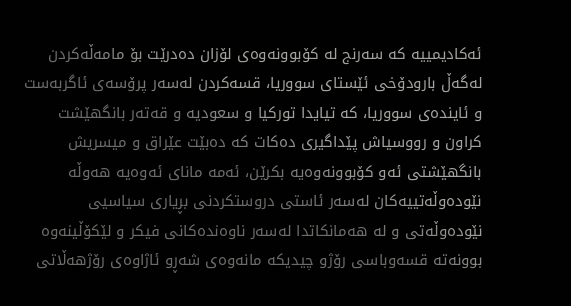ئه‌كادیمییه‌ كه‌ سه‌رنج له‌ كۆبوونه‌وه‌ی لۆزان ده‌درێت بۆ مامه‌ڵه‌كردن له‌گه‌ڵ بارودۆخی ئێستای سووریا، قسه‌كردن له‌سه‌ر پرۆسه‌ی ئاگربه‌ست و ئاینده‌ی سووریا، كه‌ تیایدا توركیا و سعودیه‌ و قه‌ته‌ر بانگهێشت كراون و رووسیاش پێداگیری ده‌كات كه‌ ده‌بێت عێراق و میسریش بانگهێشتی ئه‌و كۆبوونه‌وه‌یه‌ بكرێن، ئه‌مه‌ مانای ئه‌وه‌یه‌ هه‌وڵه‌ نێوده‌وڵه‌تییه‌كان له‌سه‌ر ئاستی دروستكردنی بڕیاری سیاسیی نێوده‌وڵه‌تی و له‌ هه‌مانكاتدا له‌سه‌ر ناوه‌نده‌كانی فیكر و لێكۆڵینه‌وه‌ بوونه‌ته‌ قسه‌وباسی رۆژو چیدیكه‌ مانه‌وه‌ی شه‌ڕو ئاژاوه‌ی رۆژهه‌ڵاتی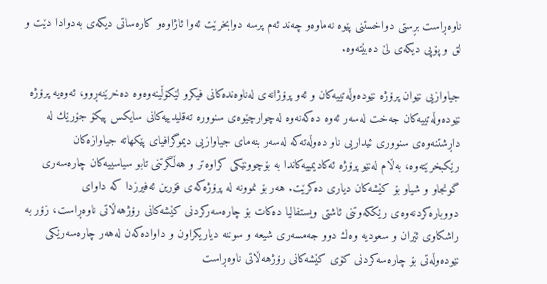ناوه‌ڕاست بڕستی دواخستنی پێوه‌ نه‌ماوه‌و چه‌ند ئه‌م پرسه‌ دوابخرێت ئه‌وا ئاژاوه‌و كاره‌ساتی دیكه‌ی به‌دوادا دێت و لق و پۆپی دیكه‌ی لێ ده‌بێته‌وه‌.

جیاوازیی نێوان پرۆژه‌ نێوده‌وڵه‌تییه‌كان و ئه‌و پرۆژانه‌ی له‌ناوه‌نده‌كانی فیكرو لێكۆڵینه‌وه‌وه‌ ده‌خرێنه‌ڕوو، ئه‌وه‌یه‌ پرۆژه‌ نێوده‌وڵه‌تییه‌كان جه‌خت له‌سه‌ر ئه‌وه‌ ده‌كه‌نه‌وه‌ له‌چوارچێوه‌ی سنووره‌ ته‌قلیدییه‌كانی سایكس پیكۆ جۆرێك له‌ داڕشتنه‌وه‌ی سنووری ئیداریی ناو ده‌وڵه‌ته‌كه‌ له‌سه‌ر بنه‌مای جیاوازیی دیموگرافیای پێكهاته‌ جیاوازه‌كان رێكبخرێته‌وه‌، به‌ڵام له‌نێو پرۆژه‌ ئه‌كادیمییه‌كاندا به‌ بۆچوونێكی كراوه‌تر و هه‌ڵگرتنی تابو سیاسییه‌كان چاره‌سه‌ری گونجاو و شیاو بۆ كێشه‌كان دیاری ده‌كرێت. هه‌ر بۆ نموونه‌ له‌ پرۆژه‌كه‌ی فۆرین ئه‌فیرزدا كه‌ داوای دووباره‌كردنه‌وه‌ی رێككه‌وتنی ئاشتی ویستفالیا ده‌كات بۆ چاره‌سه‌ركردنی كێشه‌كانی رۆژهه‌ڵاتی ناوه‌ڕاست، زۆر به‌ راشكاوی ئێران و سعودیه‌ وه‌ك دوو جه‌مسه‌ری شیعه‌ و سوننه‌ دیاریكراون و داواده‌كه‌ن له‌هه‌ر چاره‌سه‌رێكی نێوده‌وڵه‌تی بۆ چاره‌سه‌كردنی كۆی كێشه‌كانی رۆژهه‌ڵاتی ناوه‌ڕاست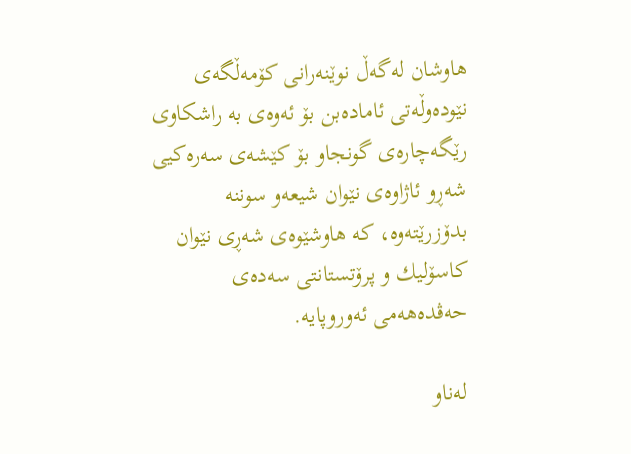هاوشان له‌گه‌ڵ نوێنه‌رانی كۆمه‌ڵگه‌ی نێوده‌وڵه‌تی ئاماده‌بن بۆ ئه‌وه‌ی به‌ راشكاوی رێگه‌چاره‌ی گونجاو بۆ كێشه‌ی سه‌ره‌كیی شه‌ڕو ئاژاوه‌ی نێوان شیعه‌و سوننه‌ بدۆزرێته‌وه‌، كه‌ هاوشێوه‌ی شه‌ڕی نێوان كاسۆلیك و پرۆتستانتی سه‌ده‌ی حه‌ڤده‌هه‌می ئه‌وروپایه‌.

له‌ناو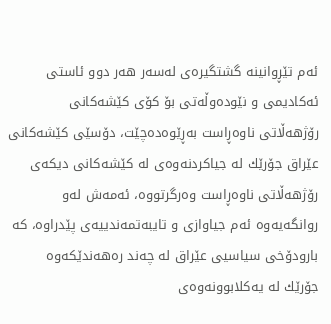ئه‌م تێڕوانینه‌ گشتگیره‌ی له‌سه‌ر هه‌ر دوو ئاستی ئه‌كادیمی و نێوده‌وڵه‌تی بۆ كۆی كێشه‌كانی رۆژهه‌ڵاتی ناوه‌ڕاست به‌ڕێوه‌ده‌چێت، دۆسێی كێشه‌كانی عێراق جۆرێك له‌ جیاكردنه‌وه‌ی له‌ كێشه‌كانی دیكه‌ی رۆژهه‌ڵاتی ناوه‌ڕاست وه‌رگرتووه‌، ئه‌مه‌ش له‌و روانگه‌یه‌وه‌ ئه‌م جیاوازی و تایبه‌تمه‌ندییه‌ی پێدراوه‌، كه‌ بارودۆخی سیاسیی عێراق له‌ چه‌ند ره‌هه‌ندێكه‌وه‌ جۆرێك له‌ یه‌كلابوونه‌وه‌ی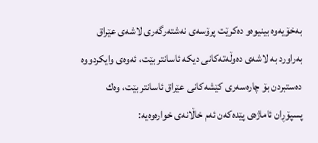به‌خۆیه‌وه‌ بینیوه‌و ده‌كرێت پرۆسه‌ی نه‌شته‌رگه‌ری لاشه‌ی عێراق به‌راورد به‌ لاشه‌ی ده‌وڵه‌ته‌كانی دیكه‌ ئاسانتر بێت، ئه‌وه‌ی وایكردووه‌ ده‌ستبردن بۆ چاره‌سه‌ری كێشه‌كانی عێراق ئاسانتر بێت، وه‌ك پسپۆڕان ئاماژه‌ی پێده‌كه‌ن ئه‌م خاڵانه‌ی خواره‌وه‌یه‌: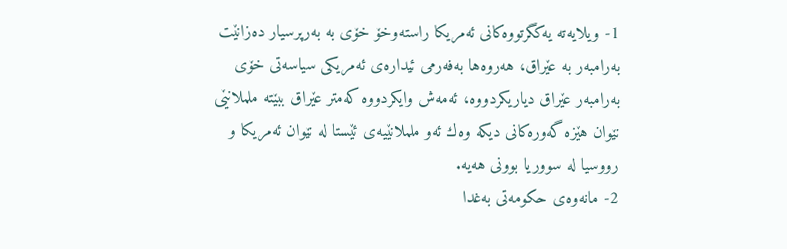1- ویلایه‌ته‌ یه‌كگرتووه‌كانی ئه‌مریكا راسته‌وخۆ خۆی به‌ به‌رپرسیار ده‌زانێت به‌رامبه‌ر به‌ عێراق، هه‌روه‌ها به‌فه‌رمی ئیداره‌ی ئه‌مریكی سیاسه‌تی خۆی به‌رامبه‌ر عێراق دیاریكردووه‌، ئه‌مه‌ش وایكردووه‌ كه‌متر عێراق ببێته‌ ململانێی نێوان هێزه‌ گه‌وره‌كانی دیكه‌ وه‌ك ئه‌و ململانێیه‌ی ئێستا له‌ نێوان ئه‌مریكا و رووسیا له‌ سووریا بوونی هه‌یه‌.
2- مانه‌وه‌ی حكومه‌تی به‌غدا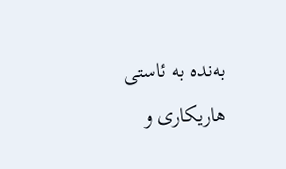به‌نده‌ به‌ ئاستی هاریكاری و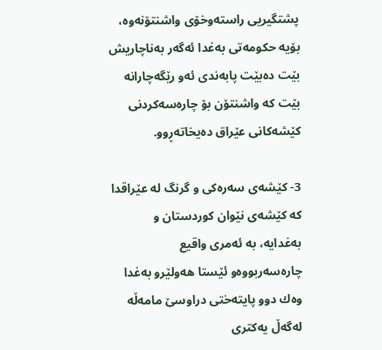پشتگیریی راسته‌وخۆی واشنتۆنه‌وه‌، بۆیه‌ حكومه‌تی به‌غدا ئه‌گه‌ر به‌ناچاریش بێت ده‌بێت پابه‌ندی ئه‌و رێگه‌چارانه‌ بێت كه‌ واشنتۆن بۆ چاره‌سه‌كردنی كێشه‌كانی عێراق ده‌یخاته‌ڕوو.

3- كێشه‌ی سه‌ره‌كی و گرنگ له‌ عێراقدا كه‌ كێشه‌ی نێوان كوردستان و به‌غدایه‌، به‌ ئه‌مری واقیع چاره‌سه‌ربووه‌و ئێستا هه‌ولێرو به‌غدا وه‌ك دوو پایته‌ختی دراوسێ مامه‌ڵه‌ له‌گه‌ڵ یه‌كتری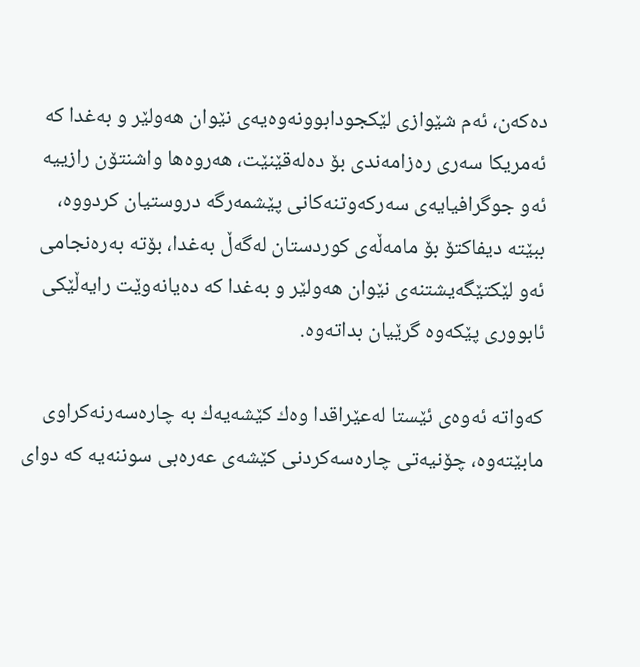ده‌كه‌ن، ئه‌م شێوازی لێكجودابوونه‌وه‌یه‌ی نێوان هه‌ولێر و به‌غدا كه‌ ئه‌مریكا سه‌ری ره‌زامه‌ندی بۆ ده‌له‌قێنێت، هه‌روه‌ها واشنتۆن رازییه‌ ئه‌و جوگرافیایه‌ی سه‌ركه‌وتنه‌كانی پێشمه‌رگه‌ دروستیان كردووه‌، ببێته‌ دیفاكتۆ بۆ مامه‌ڵه‌ی كوردستان له‌گه‌ڵ به‌غدا، بۆته‌ به‌ره‌نجامی ئه‌و لێكتێگه‌یشتنه‌ی نێوان هه‌ولێر و به‌غدا كه‌ ده‌یانه‌وێت رایه‌ڵێكی ئابووری پێكه‌وه‌ گرێیان بداته‌وه‌.

كه‌واته‌ ئه‌وه‌ی ئێستا له‌عێراقدا وه‌ك كێشه‌یه‌ك به‌ چاره‌سه‌رنه‌كراوی مابێته‌وه‌، چۆنیه‌تی چاره‌سه‌كردنی كێشه‌ی عه‌ره‌بی سوننه‌یه‌ كه‌ دوای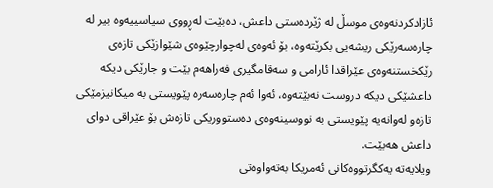ئازادكردنه‌وه‌ی موسڵ له‌ ژێرده‌ستی داعش، ده‌بێت له‌ڕووی سیاسییه‌وه‌ بیر له‌ چاره‌سه‌رێكی ریشه‌یی بكرێته‌وه‌، بۆ ئه‌وه‌ی له‌چوارچێوه‌ی شێوازێكی تازه‌ی رێكخستنه‌وه‌ی عێراقدا ئارامی و سه‌قامگیری فه‌راهه‌م بێت و جارێكی دیكه‌ داعشێكی دیكه‌ دروست نه‌بێته‌وه‌، ئه‌وا ئه‌م چاره‌سه‌ره‌ پێویستی به‌ میكانیزمێكی تازه‌و له‌وانه‌یه‌ پێویستی به‌ نووسینه‌وه‌ی ده‌ستووریكی تازه‌ش بۆ عێراقی دوای داعش هه‌بێت.
ویلایه‌ته‌ یه‌كگرتووه‌كانی ئه‌مریكا به‌ته‌واوه‌تی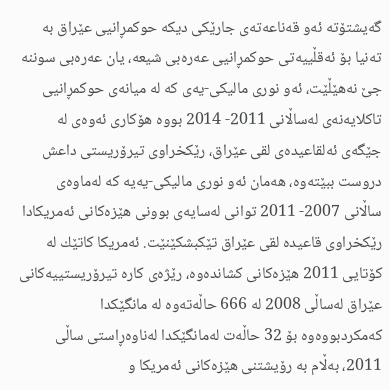گه‌یشتۆته‌ ئه‌و قه‌ناعه‌ته‌ی جارێكی دیكه‌ حوكمڕانیی عێراق به‌ ته‌نیا بۆ ئه‌قڵییه‌تی حوكمڕانیی عه‌ره‌بی شیعه‌، یان عه‌ره‌بی سوننه‌ جێ نه‌هێڵێت، ئه‌و نوری مالیكی-یه‌ی كه‌ له‌ میانه‌ی حوكمڕانیی تاكلایه‌نه‌ی له‌ساڵانی 2011- 2014 بووه‌ هۆكاری ئه‌وه‌ی له‌ جێگه‌ی ئه‌لقاعیده‌ی لقی عێراق، رێكخراوی تیرۆریستی داعش دروست ببێته‌وه‌، هه‌مان ئه‌و نوری مالیكی-یه‌یه‌ كه‌ له‌ماوه‌ی ساڵانی 2007- 2011 توانی له‌سایه‌ی بوونی هێزه‌كانی ئه‌مریكادا رێكخراوی قاعیده‌ لقی عێراق تێكبشكێنێت. ئه‌مریكا كاتێك له‌ كۆتایی 2011 هێزه‌كانی كشانده‌وه‌، رێژه‌ی كاره‌ تیرۆریستییه‌كانی عێراق له‌ساڵی 2008 له‌ 666 حاڵه‌ته‌وه‌ له‌ مانگێكدا كه‌مكردبووه‌وه‌ بۆ 32 حاڵه‌ت له‌مانگێكدا له‌ناوه‌ڕاستی ساڵی 2011، به‌ڵام به‌ رۆیشتنی هێزه‌كانی ئه‌مریكا و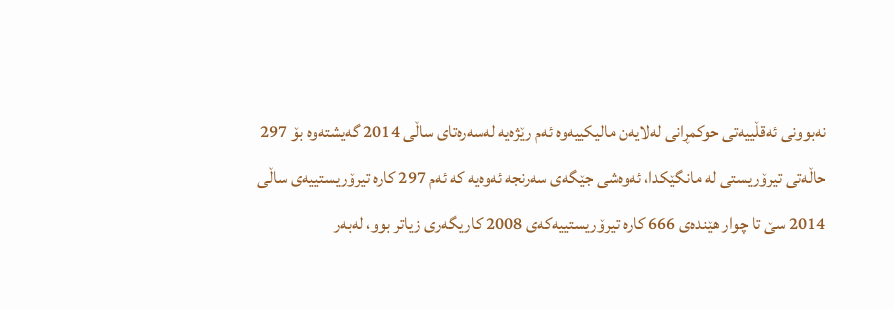نه‌بوونی ئه‌قڵییه‌تی حوكمڕانی له‌لایه‌ن مالیكییه‌وه‌ ئه‌م رێژه‌یه‌ له‌سه‌ره‌تای ساڵی 2014 گه‌یشته‌وه‌ بۆ 297 حاڵه‌تی تیرۆریستی له‌ مانگێكدا، ئه‌وه‌شی جێگه‌ی سه‌رنجه‌ ئه‌وه‌یه‌ كه‌ ئه‌م 297 كاره‌ تیرۆریستییه‌ی ساڵی 2014 سێ تا چوار هێنده‌ی 666 كاره‌ تیرۆریستییه‌كه‌ی 2008 كاریگه‌ری زیاتر بوو، له‌به‌ر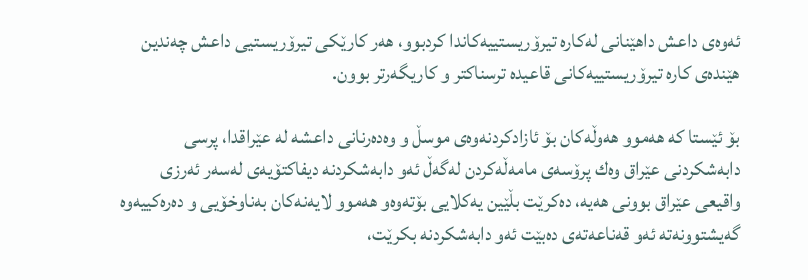ئه‌وه‌ی داعش داهێنانی له‌كاره‌ تیرۆریستییه‌كاندا كردبوو، هه‌ر كارێكی تیرۆریستیی داعش چه‌ندین هێنده‌ی كاره‌ تیرۆریستییه‌كانی قاعیده‌ ترسناكتر و كاریگه‌رتر بوون.

بۆ ئێستا كه‌ هه‌موو هه‌وڵه‌كان بۆ ئازادكردنه‌وه‌ی موسڵ و وه‌ده‌رنانی داعشه‌ له‌ عێراقدا، پرسی دابه‌شكردنی عێراق وه‌ك پرۆسه‌ی مامه‌ڵه‌كردن له‌گه‌ڵ ئه‌و دابه‌شكردنه‌ دیفاكتۆیه‌ی له‌سه‌ر ئه‌رزی واقیعی عێراق بوونی هه‌یه‌، ده‌كرێت بڵێین یه‌كلایی بۆته‌وه‌و هه‌موو لایه‌نه‌كان به‌ناوخۆیی و ده‌ره‌كییه‌وه‌ گه‌یشتوونه‌ته‌ ئه‌و قه‌ناعه‌ته‌ی ده‌بێت ئه‌و دابه‌شكردنه‌ بكرێت،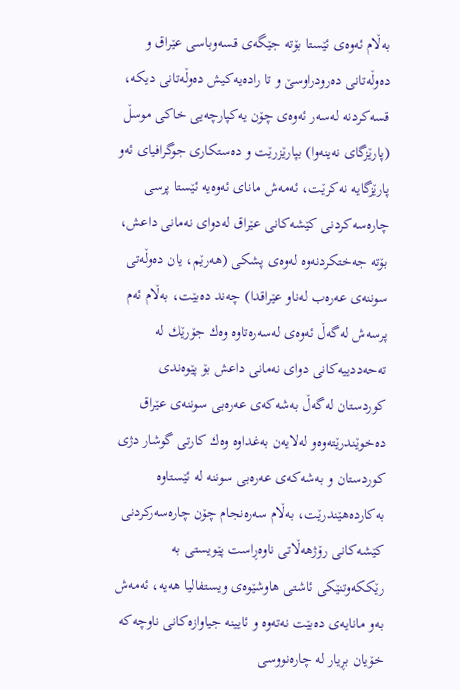به‌ڵام ئه‌وه‌ی ئێستا بۆته‌ جێگه‌ی قسه‌وباسی عێراق و ده‌وڵه‌تانی ده‌رودراوسێ و تا راده‌یه‌كیش ده‌وڵه‌تانی دیكه‌، قسه‌كردنه‌ له‌سه‌ر ئه‌وه‌ی چۆن یه‌كپارچه‌یی خاكی موسڵ (پارێزگای نه‌ینه‌وا) بپارێزرێت و ده‌ستكاری جوگرافیای ئه‌و پارێزگایه‌ نه‌كرێت، ئه‌مه‌ش مانای ئه‌وه‌یه‌ ئێستا پرسی چاره‌سه‌كردنی كێشه‌كانی عێراق له‌دوای نه‌مانی داعش، بۆته‌ جه‌ختكردنه‌وه‌ له‌وه‌ی پشكی (هه‌رێم، یان ده‌وڵه‌تی سوننه‌ی عه‌ره‌ب له‌ناو عێراقدا) چه‌ند ده‌بێت، به‌ڵام ئه‌م پرسه‌ش له‌گه‌ڵ ئه‌وه‌ی له‌سه‌ره‌تاوه‌ وه‌ك جۆرێك له‌ ته‌حه‌ددییه‌كانی دوای نه‌مانی داعش بۆ پێوه‌ندی كوردستان له‌گه‌ڵ به‌شه‌كه‌ی عه‌ره‌بی سوننه‌ی عێراق ده‌خوێندرێته‌وه‌و له‌لایه‌ن به‌غداوه‌ وه‌ك كارتی گوشار دژی كوردستان و به‌شه‌كه‌ی عه‌ره‌بی سوننه‌ له‌ ئێستاوه‌ به‌كارده‌هێندرێت، به‌ڵام سه‌ره‌نجام چۆن چاره‌سه‌ركردنی كێشه‌كانی رۆژهه‌ڵاتی ناوه‌ڕاست پێویستی به‌ رێككه‌وتنێكی ئاشتی هاوشێوه‌ی ویستفالیا هه‌یه‌، ئه‌مه‌ش به‌و مانایه‌ی ده‌بێت نه‌ته‌وه‌ و ئایینه‌ جیاوازه‌كانی ناوچه‌كه‌ خۆیان بڕیار له‌ چاره‌نووسی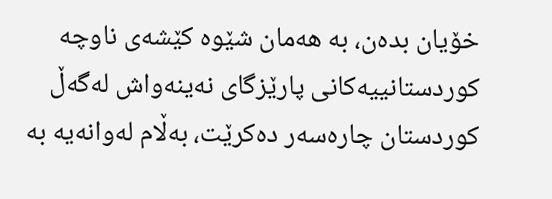خۆیان بده‌ن، به‌ هه‌مان شێوه‌ كێشه‌ی ناوچه‌ كوردستانییه‌كانی پارێزگای نه‌ینه‌واش له‌گه‌ڵ كوردستان چاره‌سه‌ر ده‌كرێت، به‌ڵام له‌وانه‌یه‌ به‌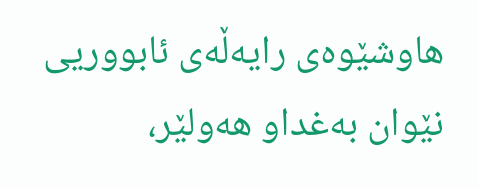هاوشێوه‌ی رایه‌ڵه‌ی ئابووریی نێوان به‌غداو هه‌ولێر،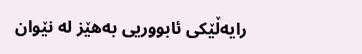رایه‌ڵێكی ئابووریی به‌هێز له‌ نێوان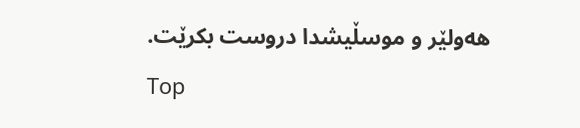هه‌ولێر و موسڵیشدا دروست بكرێت.
Top